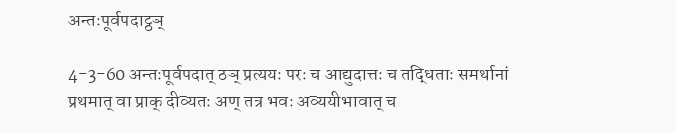अन्तःपूर्वपदाट्ठञ्

4-3-60 अन्तःपूर्वपदात् ठञ् प्रत्ययः परः च आद्युदात्तः च तद्धिताः समर्थानां प्रथमात् वा प्राक् दीव्यतः अण् तत्र भवः अव्ययीभावात् च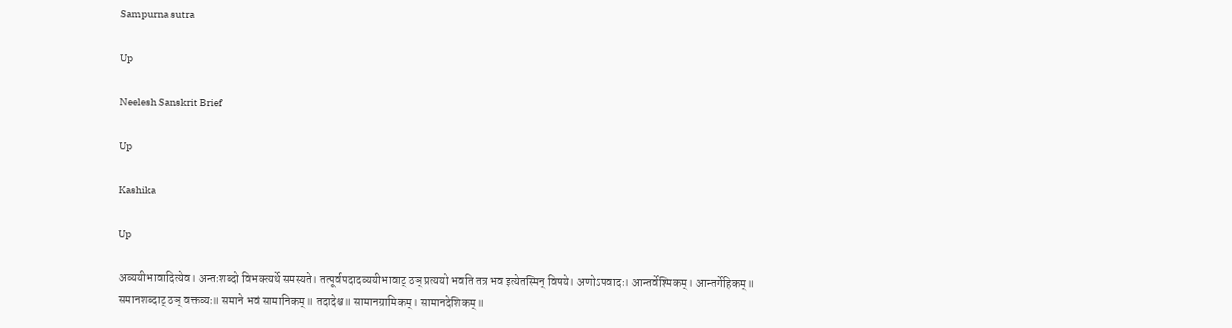Sampurna sutra

Up

Neelesh Sanskrit Brief

Up

Kashika

Up

अव्ययीभावादित्येव। अन्तःशब्दो विभक्त्यर्थे समस्यते। तत्पूर्वपदादव्ययीभावाट् ठञ् प्रत्ययो भवति तत्र भव इत्येतस्मिन् विषये। अणोऽपवादः। आन्तर्वेश्मिकम्। आन्तर्गेहिकम्॥ समानशब्दाट् ठञ् वक्तव्यः॥ समाने भवं सामानिकम्॥ तदादेश्च॥ सामानग्रामिकम्। सामानदेशिकम्॥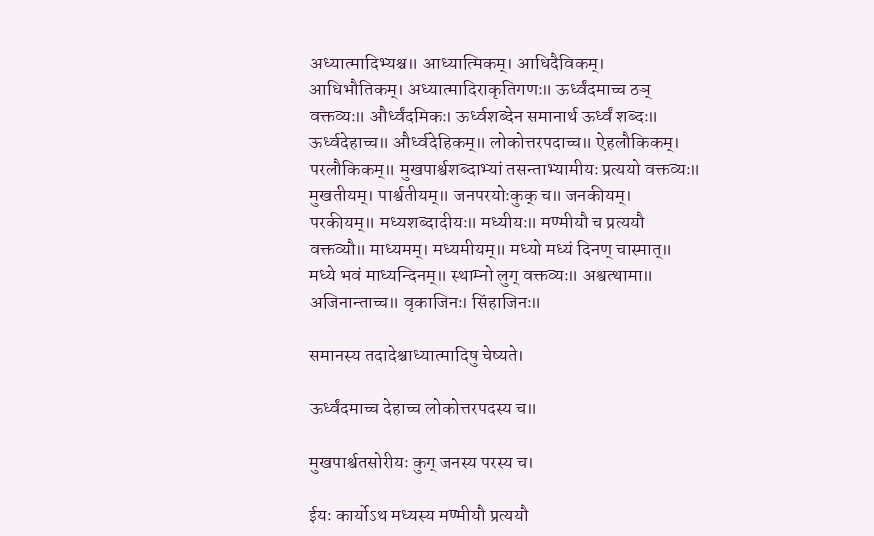अध्यात्मादिभ्यश्च॥ आध्यात्मिकम्। आधिदैविकम्। आधिभौतिकम्। अध्यात्मादिराकृतिगणः॥ ऊर्ध्वंदमाच्च ठञ् वक्तव्यः॥ और्ध्वंदमिकः। ऊर्ध्वशब्देन समानार्थ ऊर्ध्वं शब्दः॥ ऊर्ध्वदेहाच्च॥ और्ध्वदेहिकम्॥ लोकोत्तरपदाच्च॥ ऐहलौकिकम्। परलौकिकम्॥ मुखपार्श्वशब्दाभ्यां तसन्ताभ्यामीयः प्रत्ययो वक्तव्यः॥ मुखतीयम्। पार्श्वतीयम्॥ जनपरयोःकुक् च॥ जनकीयम्। परकीयम्॥ मध्यशब्दादीयः॥ मध्यीयः॥ मण्मीयौ च प्रत्ययौ वक्तव्यौ॥ माध्यमम्। मध्यमीयम्॥ मध्यो मध्यं दिनण् चास्मात्॥ मध्ये भवं माध्यन्दिनम्॥ स्थाम्नो लुग् वक्तव्यः॥ अश्वत्थामा॥ अजिनान्ताच्च॥ वृकाजिनः। सिंहाजिनः॥

समानस्य तदादेश्चाध्यात्मादिषु चेष्यते।

ऊर्ध्वंदमाच्च देहाच्च लोकोत्तरपदस्य च॥

मुखपार्श्वतसोरीयः कुग् जनस्य परस्य च।

ईयः कार्योऽथ मध्यस्य मण्मीयौ प्रत्ययौ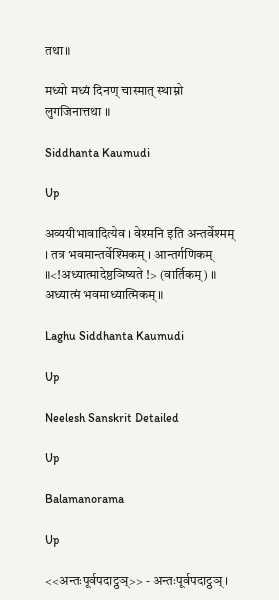तथा॥

मध्यो मध्यं दिनण् चास्मात् स्थाम्नो लुगजिनात्तथा ॥

Siddhanta Kaumudi

Up

अव्ययीभावादित्येव । वेश्मनि इति अन्तर्वेश्मम् । तत्र भवमान्तर्वेश्मिकम् । आन्तर्गणिकम् ॥<!अध्यात्मादेष्ठञिष्यते !> (वार्तिकम्) ॥ अध्यात्मं भवमाध्यात्मिकम् ॥

Laghu Siddhanta Kaumudi

Up

Neelesh Sanskrit Detailed

Up

Balamanorama

Up

<<अन्तःपूर्वपदाट्ठञ्>> - अन्तःपूर्वपदाट्ठञ् ।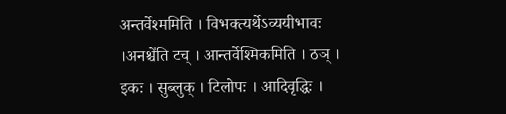अन्तर्वेश्ममिति । विभक्त्यर्थेऽव्ययीभावः ।अनश्चे॑ति टच् । आन्तर्वेश्मिकमिति । ठञ् । इकः । सुब्लुक् । टिलोपः । आदिवृद्धिः ।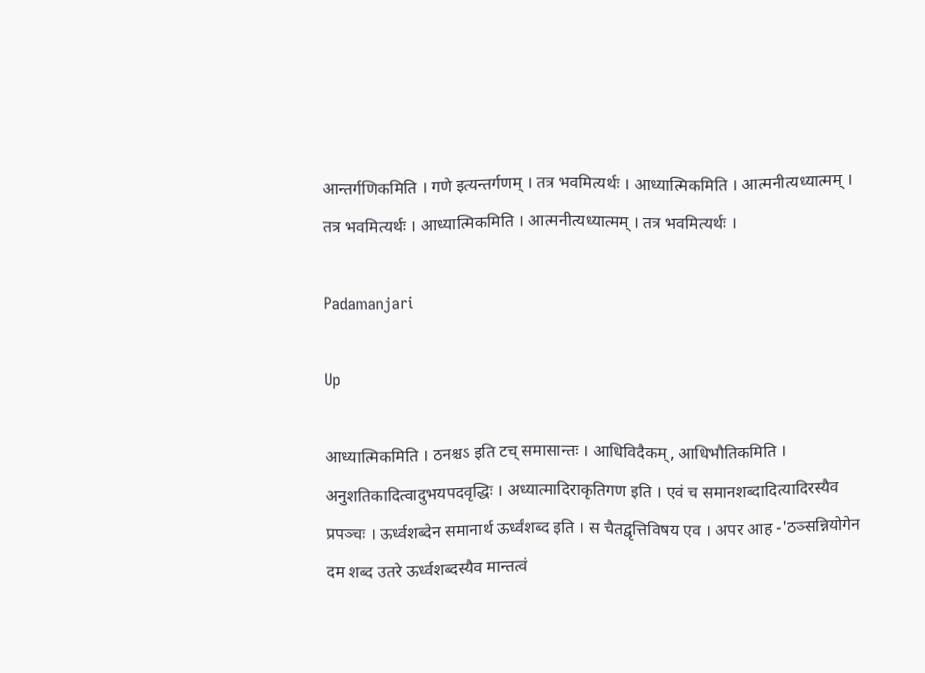आन्तर्गणिकमिति । गणे इत्यन्तर्गणम् । तत्र भवमित्यर्थः । आध्यात्मिकमिति । आत्मनीत्यध्यात्मम् । तत्र भवमित्यर्थः । आध्यात्मिकमिति । आत्मनीत्यध्यात्मम् । तत्र भवमित्यर्थः ।

Padamanjari

Up

आध्यात्मिकमिति । ठनश्चऽ इति टच् समासान्तः । आधिविदैकम्, आधिभौतिकमिति । अनुशतिकादित्वादुभयपदवृद्धिः । अध्यात्मादिराकृतिगण इति । एवं च समानशब्दादित्यादिरस्यैव प्रपञ्चः । ऊर्ध्वशब्देन समानार्थ ऊर्ध्वंशब्द इति । स चैतद्वृत्तिविषय एव । अपर आह -'ठञ्सन्नियोगेन दम शब्द उतरे ऊर्ध्वशब्दस्यैव मान्तत्वं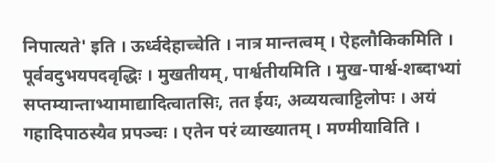निपात्यते' इति । ऊर्ध्वदेहाच्चेति । नात्र मान्तत्वम् । ऐहलौकिकमिति । पूर्ववदुभयपदवृद्धिः । मुखतीयम्, पार्श्वतीयमिति । मुख-पार्श्व-शब्दाभ्यां सप्तम्यान्ताभ्यामाद्यादित्वातसिः, तत ईयः, अव्ययत्वाट्टिलोपः । अयं गहादिपाठस्यैव प्रपञ्चः । एतेन परं व्याख्यातम् । मण्मीयाविति ।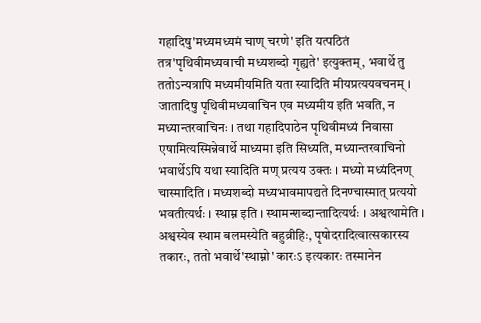गहादिषु'मध्यमध्यमं चाण् चरणे' इति यत्पठितं तत्र'पृथिवीमध्यवाची मध्यशब्दो गृह्यते' इत्युक्तम्, भवार्थे तु ततोऽन्यत्रापि मध्यमीयमिति यता स्यादिति मीयप्रत्ययवचनम् । जातादिषु पृथिवीमध्यवाचिन एव मध्यमीय इति भवति, न मध्यान्तरवाचिनः । तथा गहादिपाठेन पृथिवीमध्यं निवासा एषामित्यस्मिन्नेवार्थे माध्यमा इति सिध्यति, मध्यान्तरवाचिनो भवार्थेऽपि यथा स्यादिति मण् प्रत्यय उक्तः । मध्यो मध्यंदिनण् चास्मादिति । मध्यशब्दो मध्यभावमापद्यते दिनण्चास्मात् प्रत्ययो भवतीत्यर्थः । स्थाम्न इति । स्थामन्शब्दान्तादित्यर्थः । अश्वत्थामेति । अश्वस्येव स्थाम बलमस्येति बहुव्रीहिः, पृषोदरादित्वात्सकारस्य तकारः, ततो भवार्थे'स्थाम्नो' कारःऽ इत्यकारः तस्मानेन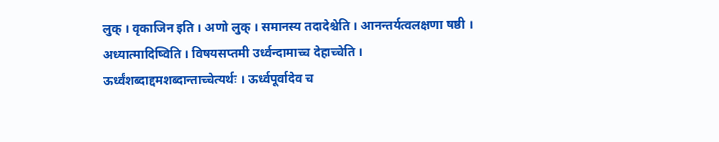लुक् । वृकाजिन इति । अणो लुक् । समानस्य तदादेश्चेति । आनन्तर्यत्वलक्षणा षष्ठी । अध्यात्मादिष्विति । विषयसप्तमी उर्ध्वन्दामाच्च देहाच्चेति । ऊर्ध्वंशब्दाद्दमशब्दान्ताच्चेत्यर्थः । ऊर्ध्वपूर्वादेव च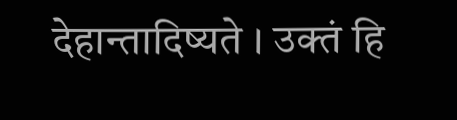देहान्तादिष्यते । उक्तं हि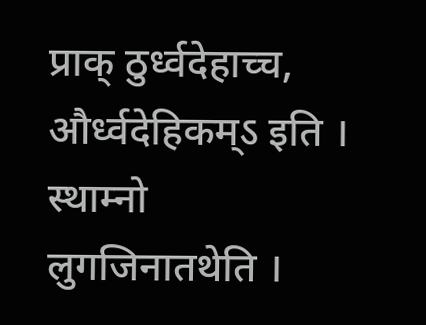प्राक् ठुर्ध्वदेहाच्च, और्ध्वदेहिकम्ऽ इति । स्थाम्नो लुगजिनातथेति ।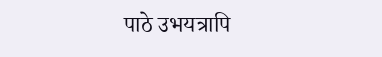पाठे उभयत्रापि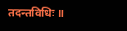तदन्तविधिः ॥